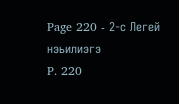Page 220 - 2-с Легей нэьилиэгэ
P. 220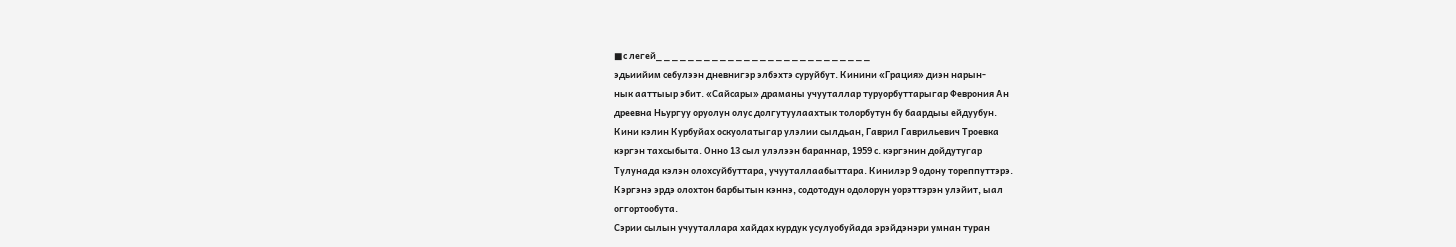■с легей_ _ _ _ _ _ _ _ _ _ _ _ _ _ _ _ _ _ _ _ _ _ _ _ _ _ _
эдьиийим себулээн дневнигэр элбэхтэ суруйбут. Кинини «Грация» диэн нарын-
нык ааттыыр эбит. «Сайсары» драманы учууталлар туруорбуттарыгар Феврония Ан
дреевна Ньургуу оруолун олус долгутуулаахтык толорбутун бу баардыы ейдуубун.
Кини кэлин Курбуйах оскуолатыгар улэлии сылдьан, Гаврил Гаврильевич Троевка
кэргэн тахсыбыта. Онно 13 сыл улэлээн бараннар, 1959 с. кэргэнин дойдутугар
Тулунада кэлэн олохсуйбуттара, учууталлаабыттара. Кинилэр 9 одону тореппуттэрэ.
Кэргэнэ эрдэ олохтон барбытын кэннэ, содотодун одолорун уорэттэрэн улэйит, ыал
оггортообута.
Сэрии сылын учууталлара хайдах курдук усулуобуйада эрэйдэнэри умнан туран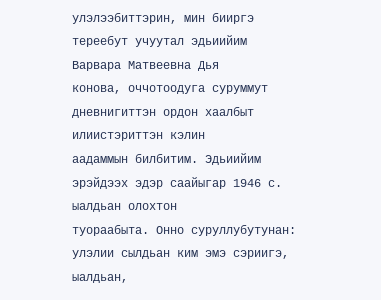улэлээбиттэрин, мин бииргэ тереебут учуутал эдьиийим Варвара Матвеевна Дья
конова, оччотоодуга суруммут дневнигиттэн ордон хаалбыт илиистэриттэн кэлин
аадаммын билбитим. Эдьиийим эрэйдээх эдэр саайыгар 1946 с. ыалдьан олохтон
туораабыта. Онно суруллубутунан: улэлии сылдьан ким эмэ сэриигэ, ыалдьан,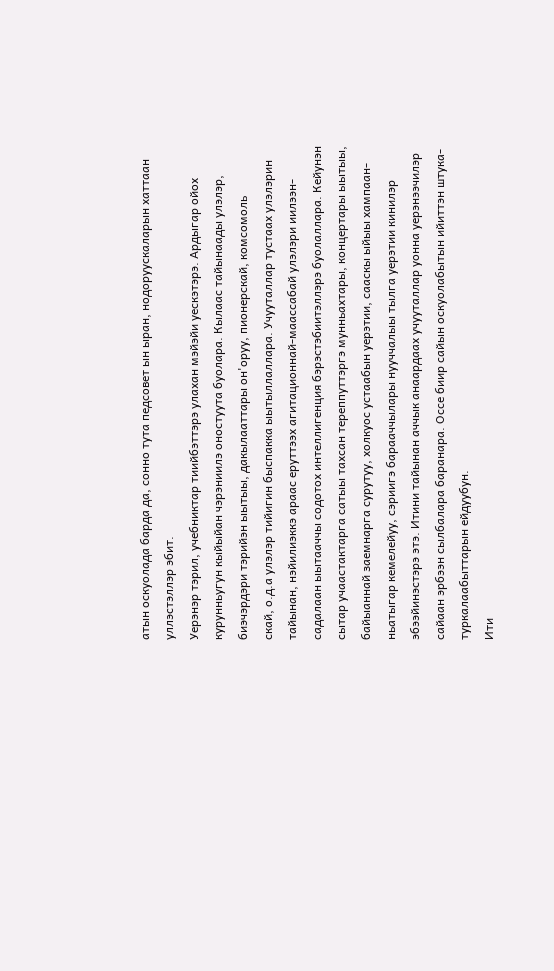атын оскуолада барда да, сонно тута педсовет ын ыран, нодоруускаларын хаттаан
уллэстэллэр эбит.
Уерэнэр тэрил, учебниктар тиийбэттэрэ улахан мэйэйи уескэтэрэ. Ардыгар ойох
курунньугун кыйыйан чэрэниилэ оностуута буолара. Кылаас тайынаады улэлэр,
биэчэрдэри тэрийэн ыытыы, дакылааттары он'оруу, пионерскай, комсомоль
скай, о.д.а улэлэр тийигин быспакка ыытыллаллара. Учууталлар тустаах улэлэрин
тайынан, нэйилиэккэ араас еруттээх агитационнай-маассабай улэлэри иилээн-
садалаан ыытааччы содотох интеллигенция бэрэстэбиитэллэрэ буолаллара. Кейунэн
сытар учаастактарга сатыы тахсан тереппуттэргэ мунньахтары, концертары ыытыы,
байыаннай заемнарга сурутуу, холкуос устаабын уерэтии, сааскы ыйыы хампаан-
ньатыгар кемелейуу, сэриигэ барааччылары нууччалыы тылга уерэтии кинилэр
эбээйинэстэрэ этэ. Итини тайынан аччык анаардаах учууталлар уонна уерэнээчилэр
сайаан эрбээн сылбалара баранара. Оссе биир сайын оскуолабытын ийиттэн штука-
туркалаабыттарын ейдуубун.
Ити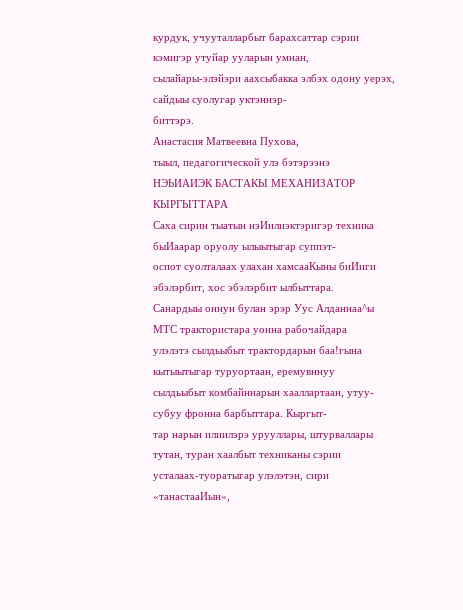курдук, учууталларбыт барахсаттар сэрии кэмигэр утуйар ууларын умнан,
сылайары-элэйэри аахсыбакка элбэх одону уерэх, сайдыы суолугар уктэннэр-
биттэрэ.
Анастасия Матвеевна Пухова,
тыыл, педагогической улэ бэтэрээнэ
НЭЬИАИЭК БАСТАКЫ МЕХАНИЗАТОР КЫРГЫТТАРА
Саха сирин тыатын нэИилиэктэригэр техника быИаарар оруолу ылыытыгар суппэт-
оспот суолталаах улахан хамсааКыны биИиги эбэлэрбит, хос эбэлэрбит ылбыттара.
Санардыы оннун булан эрэр Уус Алданнаа^ы МТС трактористара уонна рабочайдара
улэлэтэ сылдьыбыт трактордарын баа!гына кытыытыгар туруортаан, еремувннуу
сылдьыбыт комбайннарын хааллартаан, утуу-субуу фронна барбыттара. Кыргыт-
тар нарын илиилэрэ урууллары, штурваллары тутан, туран хаалбыт техниканы сэрии
усталаах-туоратыгар улэлэтэн, сири «танастааИын»,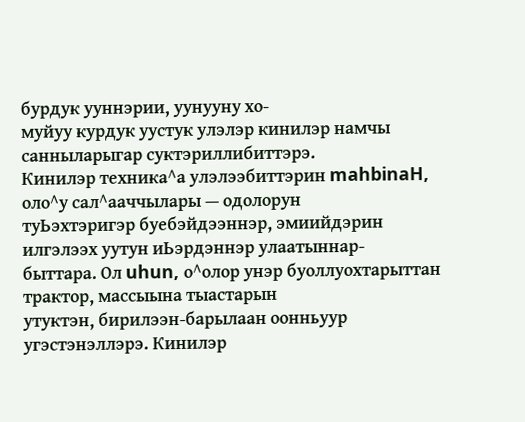бурдук ууннэрии, уунууну хо-
муйуу курдук уустук улэлэр кинилэр намчы санныларыгар суктэриллибиттэрэ.
Кинилэр техника^а улэлээбиттэрин mahbinaH, оло^у сал^ааччылары — одолорун
туЬэхтэригэр буебэйдээннэр, эмиийдэрин илгэлээх уутун иЬэрдэннэр улаатыннар-
быттара. Ол uhun, о^олор унэр буоллуохтарыттан трактор, массыына тыастарын
утуктэн, бирилээн-барылаан оонньуур угэстэнэллэрэ. Кинилэр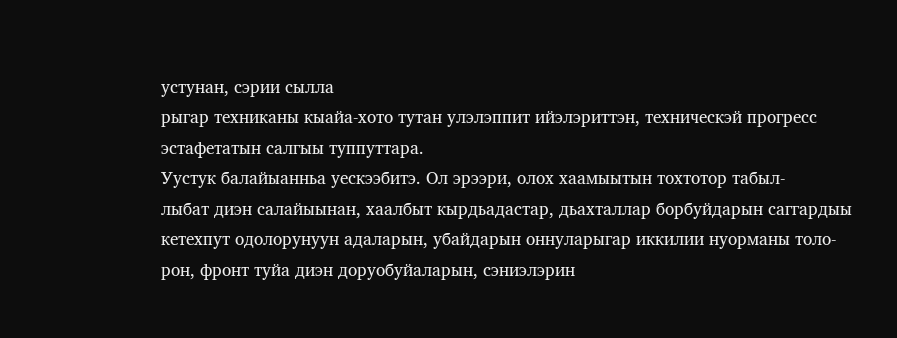устунан, сэрии сылла
рыгар техниканы кыайа-хото тутан улэлэппит ийэлэриттэн, техническэй прогресс
эстафетатын салгыы туппуттара.
Уустук балайыанньа уескээбитэ. Ол эрээри, олох хаамыытын тохтотор табыл-
лыбат диэн салайыынан, хаалбыт кырдьадастар, дьахталлар борбуйдарын саггардыы
кетехпут одолорунуун адаларын, убайдарын оннуларыгар иккилии нуорманы толо-
рон, фронт туйа диэн доруобуйаларын, сэниэлэрин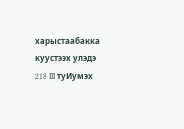харыстаабакка куустээх улэдэ
218 III туИумэх